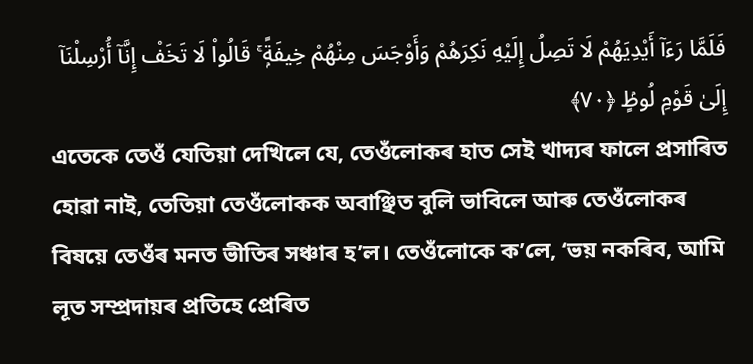فَلَمَّا رَءَآ أَيْدِيَهُمْ لَا تَصِلُ إِلَيْهِ نَكِرَهُمْ وَأَوْجَسَ مِنْهُمْ خِيفَةًۭ ۚ قَالُوا۟ لَا تَخَفْ إِنَّآ أُرْسِلْنَآ إِلَىٰ قَوْمِ لُوطٍۢ ﴿٧٠﴾
এতেকে তেওঁ যেতিয়া দেখিলে যে, তেওঁলোকৰ হাত সেই খাদ্যৰ ফালে প্ৰসাৰিত হোৱা নাই, তেতিয়া তেওঁলোকক অবাঞ্ছিত বুলি ভাবিলে আৰু তেওঁলোকৰ বিষয়ে তেওঁৰ মনত ভীতিৰ সঞ্চাৰ হ’ল। তেওঁলোকে ক’লে, ‘ভয় নকৰিব, আমি লূত সম্প্ৰদায়ৰ প্ৰতিহে প্ৰেৰিত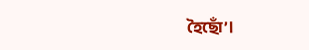হৈছোঁ’।